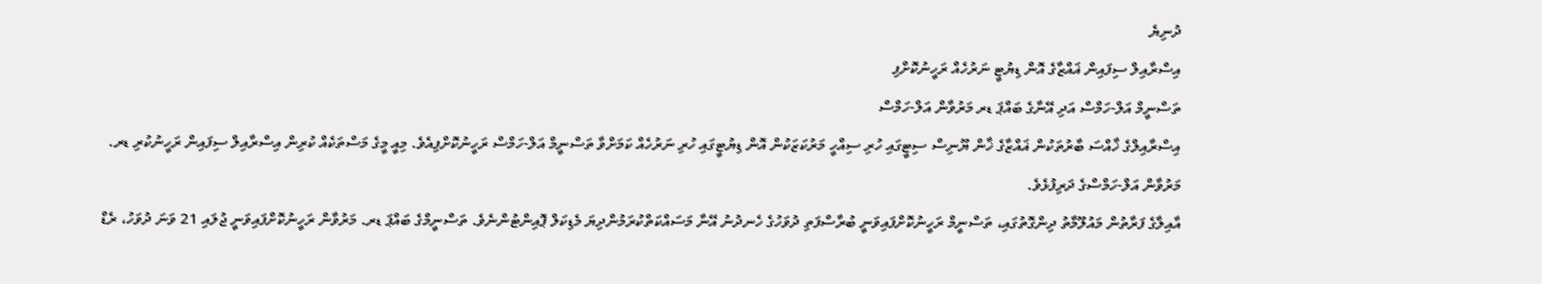ދުނިޔެ
އިސްރާއިލް ސިފައިން ޣައްޒާގެ އޮން ޑިޔުޓީ ނަރުހެއް ރަހީނުކޮށްފި
ތަސްނީމް އަލް-ހަމްސް އަދި އޭނާގެ ބައްޕަ ޑރ މަރުވާން އަލް-ހަމްސް
އިސްރާއިލްގެ ޚާއްސަ ބާރުތަކުން ޣައްޒާގެ ޚާން ޔޫނިސް ސިޓީގައި ހުރި ސިއްހީ މަރުކަޒަކުން އޮން ޑިޔުޓީގައި ހުރި ނަރުހެއް ކަމަށްވާ ތަސްނީމް އަލް-ހަމްސް ރަހީނުކޮށްފިއެވެ. މިއީ މީގެ މަސްތަކެއް ކުރިން އިސްރާއިލް ސިފައިން ރަހީނުކުރި ޑރ. މަރުވާން އަލް-ހަމްސްގެ ދަރިފުޅެވެ.
އާއިލާގެ ފަރާތުން މައުލޫމާތު ދިންގޮތުގައި، ތަސްނީމް ރަހީނުކޮށްފައިވަނީ ބުރާސްފަތި ދުވަހުގެ ހެނދުނު އޭނާ މަސައްކަތްކުރަމުންދިޔަ މެޑިކަލް ޕޮއިންޓުންނެވެ. ތަސްނީމްގެ ބައްޕަ ޑރ. މަރުވާން ރަހީނުކޮށްފައިވަނީ ޖުލައި 21 ވަނަ ދުވަހު، ރެޑް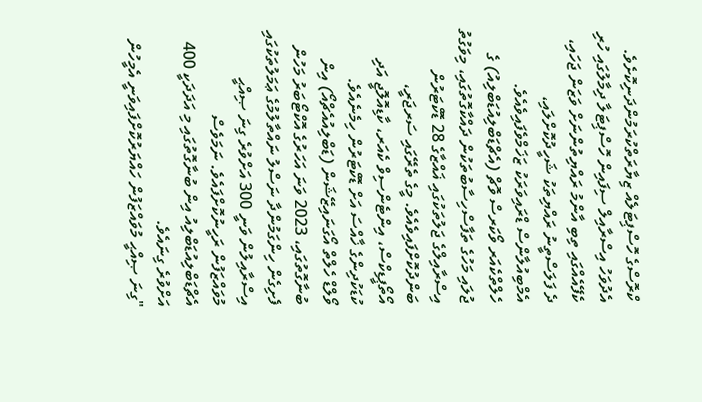ކްރޮސްގެ ހޮސްޕިޓަލެއް ޒިޔާރަތްކުރަމުންދަނިކޮށެވެ. އެދުވަހު އިސްރާއިލް ސިފައިން ހޮސްޕިޓަލާ ދިމާލުގައި ހުރި ކެފޭއެއްގައި ތިބި އާންމު ރައްޔިތުންނަށް ވަޒަން ޖަހައި، ދެ ފަލަސްތީނު ރައްޔިތަކު ޝަހީދުކޮށްލައި، އެމްބިއުލާންސް ޑްރައިވަރަކު ޒަޚަމްވެފައިވެއެވެ.
ހެލްތްކެއަރ ވޯކަރސް ވޮޗް (އެޗްޑަބްލިއުޑަބްލިއު) ގެ ޖުލައި މަހުގެ ތަފާސްހިސާބުތަކުން ދައްކާގޮތުގައި، މިވަގުތު އިސްރާއިލްގެ ޖަލުތަކުގައި ޣައްޒާގެ 28 ޑޮކްޓަރުން ބަންދުކޮށްފައިވެއެވެ. މީގެ ތެރޭގައި ސަރޖަރީ، އޯތޯޕީޑިކްސް، އިންޓެންސިވް ކެއަރ، ކާޑިއޮލޮޖީ އަދި ކުޑަކުދިންގެ ޚާއްސަ އަށް ޑޮކްޓަރުން ހިމެނެއެވެ.
ވޯލްޑް ހެލްތް އޯގަނައިޒޭޝަން (ޑަބްލިއުއެޗްއޯ) އިން ބުނާގޮތުގައި، 2023 ވަނަ އަހަރުގެ އޮކްޓޯބަރު މަހުން ފެށިގެން ހިންގަމުންދާ ނަސްލު ނައްތާލުމުގެ ޢަމަލުތަކުގައި އިސްރާއިލުން ވަނީ 300 އަށްވުރެ ގިނަ ޞިއްޙީ މުވައްޒަފުން ރަހީނުކޮށްފައެވެ. ނަމަވެސް އެޗްޑަބްލިއުޑަބްލިއު އިން ބުނާގޮތުގައި މި އަދަދަކީ 400 އަށްވުރެ ގިނައެވެ.
"ގިނަ ޞިއްޙީ މުވައްޒަފުން ހައްޔަރުކޮށްފައިވަނީ އެމީހުން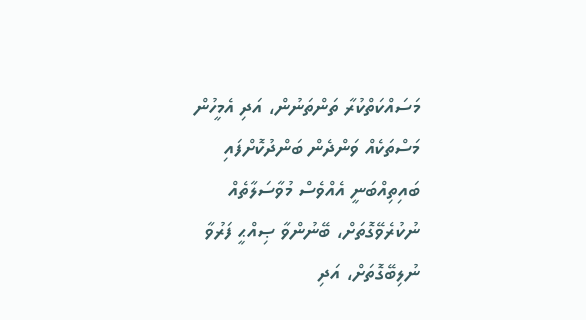މަސައްކަތްކުރާ ތަންތަނުން، އަދި އެމީހުން މަސްތަކެއް ވަންދެން ބަންދުކޮށްފައި ބައިތިއްބަނީ އެއްވެސް މުވާސަލާތެއް ނުކުރެވޭގޮތަށް، ބޭނުންވާ ޞިއްޙީ ފަރުވާ ނުލިބޭގޮތަށް، އަދި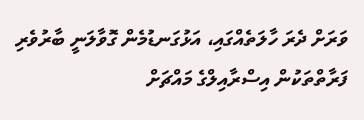ވަރަށް ދެރަ ހާލަތެއްގައި، އަޅުގަނޑުމެން ގޮވާލަނީ ބާރުވެރި ފަރާތްތަކުން އިސްރާއިލްގެ މައްޗަށް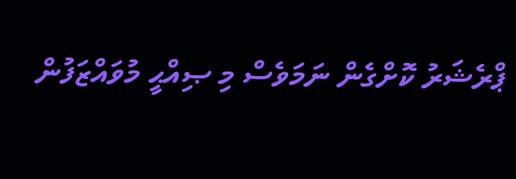ޕްރެޝަރު ކޮށްގެން ނަމަވެސް މި ޞިއްޙީ މުވައްޒަފުން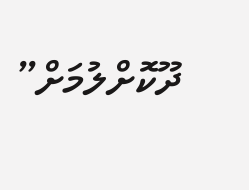ދޫކޮށްލުމަށް”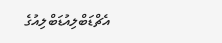އެޗްޑަބްލިއުޑަބްލިއުގެ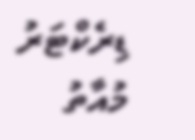ޑިރެކްޓަރު މުއާތު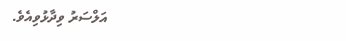އަލްސަރު ވިދާޅުވިއެވެ.